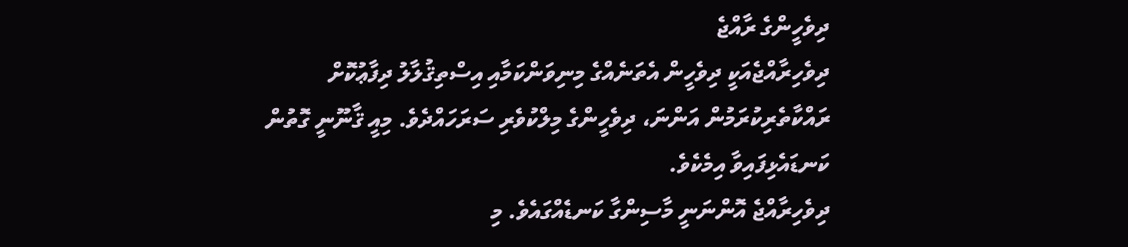ދިވެހީންގެ ރާއްޖެ
ދިވެހިރާއްޖެއަކީ ދިވެހީން އެތަނެއްގެ މިނިވަންކަމާއި އިސްތިޤުލާލު ދިފާޢުކޮށް ރައްކާތެރިކުރަމުން އަންނަ، ދިވެހީންގެ މިލްކުވެރި ސަރަހައްދެވެ. މިއީ ޤާނޫނީ ގޮތުން ކަނޑައެޅިފައިވާ އިމެކެވެ.
ދިވެހިރާއްޖެ އޮންނަނީ މާސިންގާ ކަނޑެއްގައެވެ. މި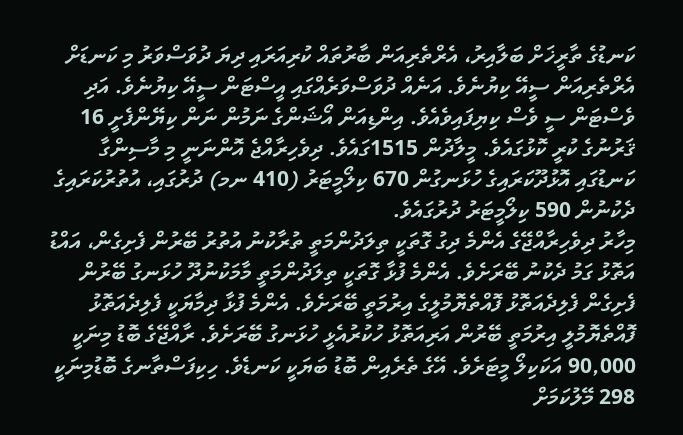ކަނޑުގެ ތާރީޚަށް ބަލާއިރު، އެރްތެރިއަން ބާރުތައް ކުރިއަރައި ދިޔަ ދުވަސްވަރު މި ކަނޑަށް އެރްތެރިއަން ސީއޭ ކިޔުނެވެ. އަނެއް ދުވަސްވަރެއްގައި އީސްޓަން ސީއޭ ކިޔުނެވެ. އަދި ވެސްޓަން ސީ ވެސް ކިޔިފައިވެއެވެ. އިންޑިއަން އޯޝަންގެ ނަމުން ނަން ކިޔޭންފެށީ 16 ޤަރުނުގެ ކުރީ ކޮޅުގައެވެ. މީލާދުން 1515ގައެވެ. ދިވެހިރާއްޖެ އޮންނަނީ މި މާސިންގާ ކަނޑުގައި އޮޅުދޫކަރައިގެ ހުޅަނގުން 670 ކިލޯމީޓަރު (410 ނމ) ދުރުގައި، އުތުރުކަރައިގެ ދެކުނުން 590 ކިލޯމީޓަރު ދުރުގައެވެ.
މިހާރު ދިވެހިރާއްޖޭގެ އެންމެ ދިގު ގޮތަކީ ތިލަދުންމަތީ ތުރާކުނު އުތުރު ބޭރުން ފެށިގެން، އައްޑު އަތޮޅު ގަމު ދެކުނު ބޭރަށެވެ. އެންމެ ފުޅާ ގޮތަކީ ތިލަދުންމަތީ މާމަކުނުދޫ ހުޅަނގު ބޭރުން ފެށިގެން ފެލިދެއަތޮޅު ފޮއްތެޔޮމުލީގެ އިރުމަތީ ބޭރަށެވެ. އެންމެ ފުޅާ ދިމާޔަކީ ފެލިދެއަތޮޅު ފޮއްތެޔޮމުލީ އިރުމަތީ ބޭރުން އަރިއަތޮޅު ހުކުރުއެޅީ ހުޅަނގު ބޭރަށެވެ. ރާއްޖޭގެ ބޮޑު މިނަކީ 90,000 އަކަކިލޯ މީޓަރެވެ. އޭގެ ތެރެއިން ބޮޑު ބަޔަކީ ކަނޑެވެ. ހިކިފަސްތާނގެ ބޮޑުމިނަކީ 298 މޭލުކަމަށް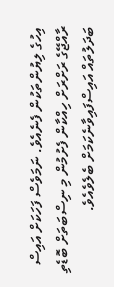އިހުގެ ލިޔުންތަކުން ފެނެއެވެ. ނަމަވެސް ފަހަކަށް އައިސް ރާއްޖޭގެ ރަށްރަށް ހިއްކާން ފެށުމުން މި ނިސްބަތަށް ބޮޑެތި ބަދަލުތައް އައިސްފައިވާނެކަމަށް ބެލެވެއެވެ.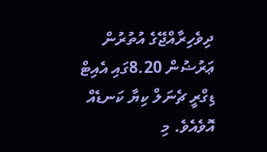ދިވެހިރާއްޖޭގެ އުތުރުން ޢަރުޟުން 8.20ގައި އެއިޓް ޑިގްރީ ޗެނަލް ކިޔާ ކަނޑެއް އޮވެއެވެ. މި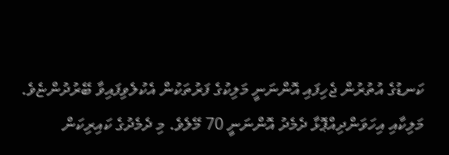ކަނޑުގެ އުތުރުން ޖެހިފައި އޮންނަނީ މަލިކުގެ ފަރުތަކުން އެކުލެވިފައިވާ ބޭރުދުންޏެވެ. މަލިކާއި އިހަވަންދިއްޕޮޅާ ދެމެދު އޮންނަނީ 70 މޭލެވެ. މި ދެމެދުގެ ކައިރިކަން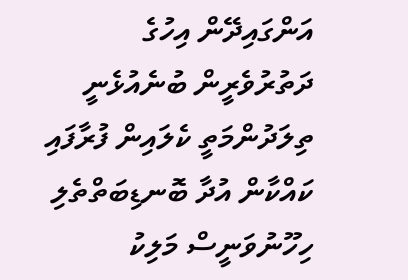އަންގައިދޭން އިހުގެ ދަތުރުވެރީން ބުނެއުޅެނީ ތިލަދުންމަތީ ކެލައިން ފުރާފައި ކައްކާން އުދާ ބޮނޑިބަތްތެލި ހިހޫނުވަނީސް މަލިކު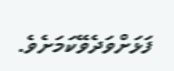ފަޅަށްވަދެވޭކަމަށެވެ.